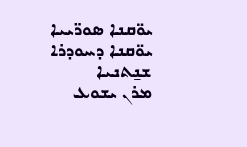ܝܘ̈ܩܢܐ ܣܘܪ̈ܝܝܐ
ܝܘ̈ܩܢܐ ܕܚܘܕܪܐ ܫܢ̱ܬܢܝܐ
ܡܪܢ ܝܫܘܥ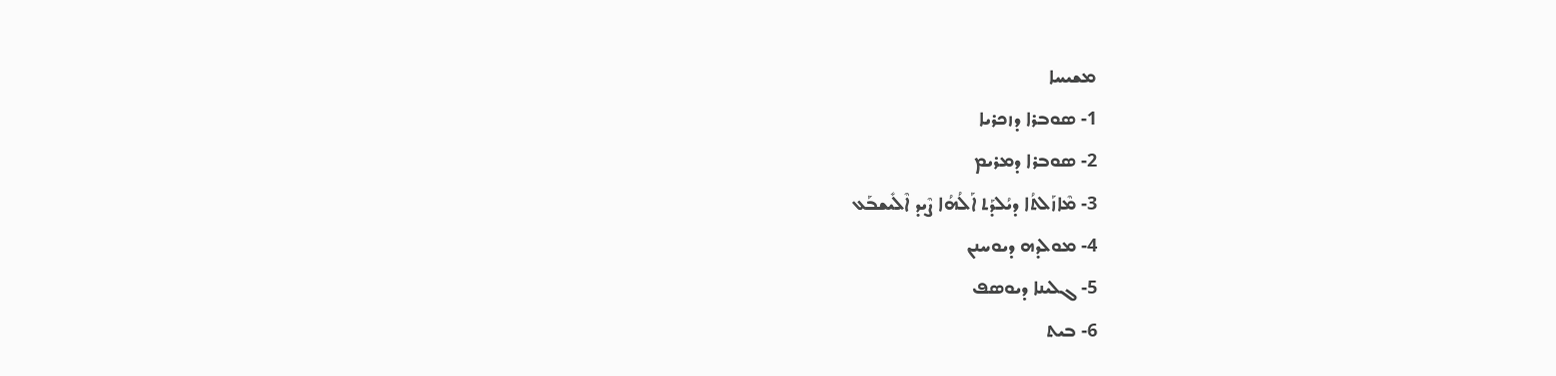ܡܫܝܚܐ
1- ܣܘܒܪܐ ܕܙܟܪܝܐ
2- ܣܘܒܪܐ ܕܡܪܝܡ
3- ܡܶܐܙܰܠܬܳܐ ܕܝܳܠܕܰܬ ܐܰܠܳܗܳܐ ܨܶܝܕ ܐܶܠܺܝܫܒܰܥ
4- ܡܘܠܕܗ ܕܝܘܚܢܢ
5- ܓܠܝܢܐ ܕܝܘܣܦ
6- ܒܝܬ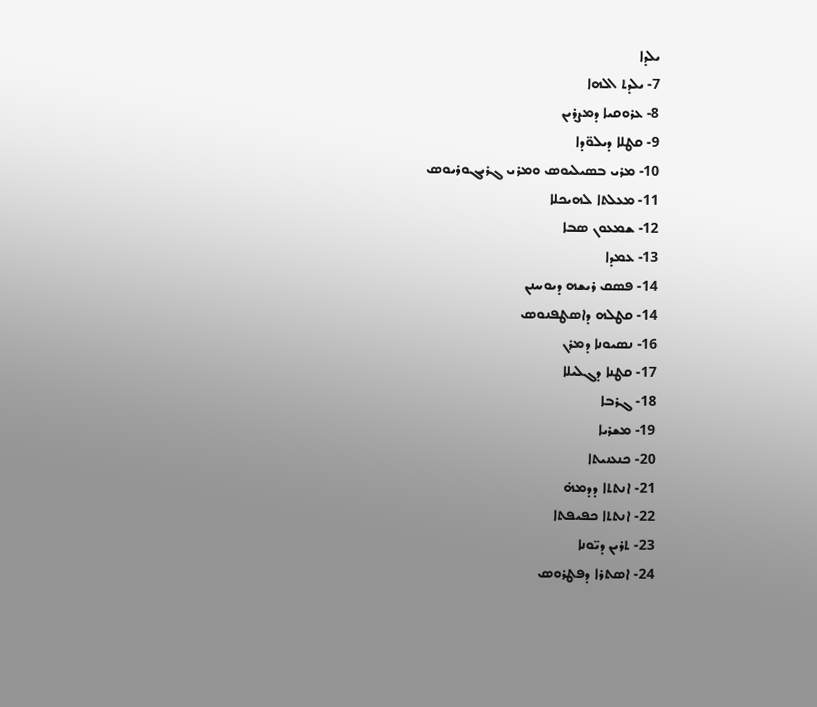ܝܠܕܐ
7- ܝܠܕܬ ܐܠܗܐ
8- ܥܪܘܩܝܐ ܕܡܨܪܝܢ
9- ܩܛܠܐ ܕܝܠܘ̈ܕܐ
10- ܡܪܝ ܒܣܝܠܝܘܣ ܘܡܪܝ ܓܪܝܓܘܪܝܘܣ
11- ܡܥܠܬܐ ܠܗܝܟܠܐ
12- ܫܡܥܘܢ ܣܒܐ
13- ܥܡܕܐ
14- ܦܣܩ ܪܝܫܗ ܕܝܘܚܢܢ
14- ܩܛܠܗ ܕܐܣܛܦܢܘܣ
16- ܢܣܝܘܢܐ ܕܡܪܢ
17- ܩܛܢܐ ܕܓܠܝܠܐ
18- ܓܪܒܐ
19- ܡܫܪܝܐ
20- ܟܢܥܢܝܬܐ
21- ܐܢܬܬܐ ܕܕܡܗ̇
22- ܐܢܬܬܐ ܟܦܝܦܬܐ
23- ܬܪܝܢ ܕܝ̈ܘܢܐ
24- ܐܣܬܪܐ ܕܦܛܪܘܣ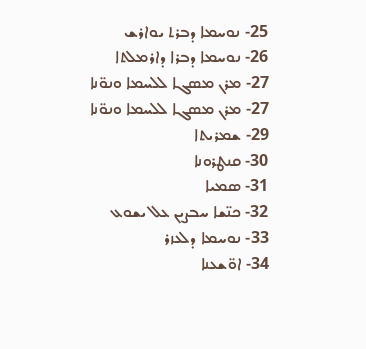25- ܢܘܚܡܐ ܕܒܪܬ ܝܘܐܪܫ
26- ܢܘܚܡܐ ܕܒܪܐ ܕܐܪܡܠܬܐ
27- ܡܪܢ ܡܣܓܐ ܠܠܚܡܐ ܘܢܘ̈ܢܐ
27- ܡܪܢ ܡܣܓܐ ܠܠܚܡܐ ܘܢܘ̈ܢܐ
29- ܫܡܪܝܬܐ
30- ܩܢܛܪܘܢܐ
31- ܣܡܝܐ
32- ܟܢ̈ܫܐ ܚܒܨܝܢ ܥܠ ܝܫܘܥ
33- ܢܘܚܡܐ ܕܠܥܙܪ
34- ܐܘ̈ܫܥܢܐ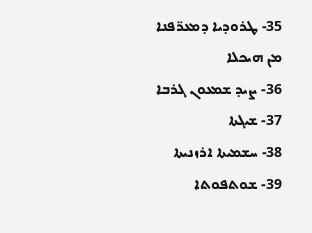35- ܛܪܘܕܝܐ ܕܡܥܪ̈ܦܢܐ ܡܢ ܗܝܟܠܐ
36- ܨܝܕ ܫܡܥܘܢ ܓܪܒܐ
37- ܫܝܓܬܐ
38- ܚܫܡܝܬܐ ܐܪܙܢܝܬܐ
39- ܫܘܬܦܘܬܐ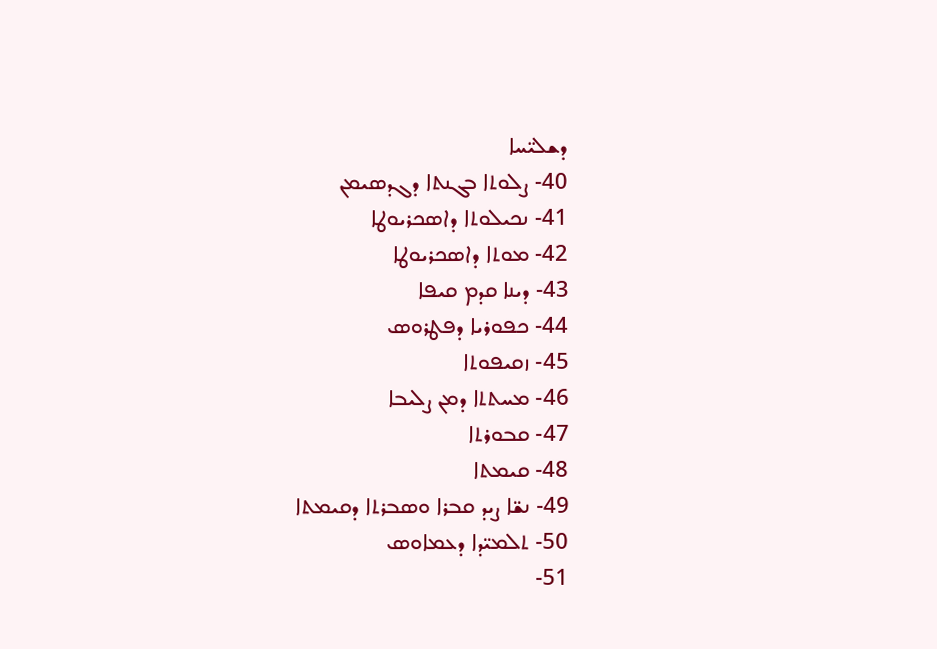ܕܫܠܝ̈ܚܐ
40- ܨܠܘܬܐ ܒܓܢܬܐ ܕܓܕܣܝܡܢ
41- ܢܟܝܠܘܬܐ ܕܐܣܟܪܝܘܛܐ
42- ܡܘܬܐ ܕܐܣܟܪܝܘܛܐ
43- ܕܝܢܐ ܩܕܡ ܩܝܦܐ
44- ܟܦܘܪܝܐ ܕܦܛܪܘܣ
45- ܙܩܝܦܘܬܐ
46- ܡܚܬܬܐ ܕܡܢ ܨܠܝܒܐ
47- ܩܒܘܪܬܐ
48- ܩܝܡܬܐ
49- ܢܫ̈ܐ ܨܝܕ ܩܒܪܐ ܘܣܒܪܬܐ ܕܩܝܡܬܐ
50- ܬܠܡܝ̈ܕܐ ܕܥܡܐܘܣ
51-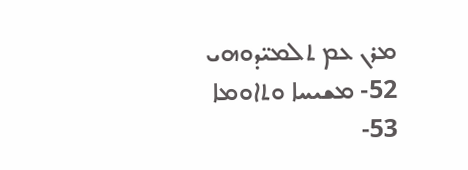ܡܪܢ ܥܡ ܬܠܡܝ̈ܕܘܗܝ
52- ܡܫܝܚܐ ܘܬܐܘܡܐ
53-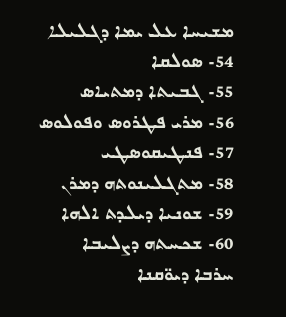ܡܫܝܚܐ ܥܠ ܝܡܐ ܕܓܠܝܠܐ
54- ܣܘܠܩܐ
55- ܓܒܝܬܐ ܕܡܬܝܐܣ
56- ܡܪܝ ܦܛܪܘܣ ܘܦܘܠܘܣ
57- ܦܢܛܝܩܘܣܛܝ
58- ܡܬܓܠܝܢܘܬܗ ܕܡܪܢ
59- ܫܘܢܝܐ ܕܝܠܕܬ ܐܠܗܐ
60- ܫܟܚܬܗ ܕܨܠܝܒܐ
ܚܪܒܐ ܕܝܘ̈ܩܢܐ